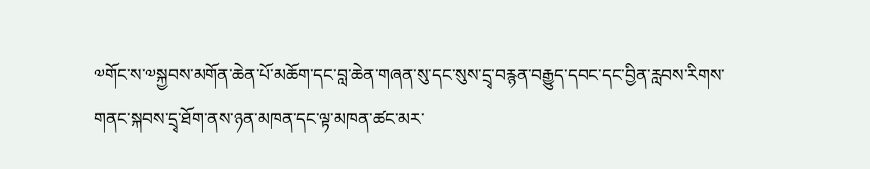༧གོང་ས་༧སྐྱབས་མགོན་ཆེན་པོ་མཆོག་དང་བླ་ཆེན་གཞན་སུ་དང་སུས་དྲྭ་བརྙན་བརྒྱུད་དབང་དང་བྱིན་རླབས་རིགས་གནང་སྐབས་དྲྭ་ཐོག་ནས་ཉན་མཁན་དང་ལྟ་མཁན་ཚང་མར་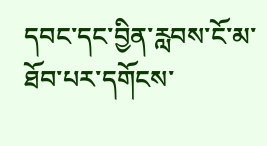དབང་དང་བྱིན་རླབས་ངོ་མ་ཐོབ་པར་དགོངས་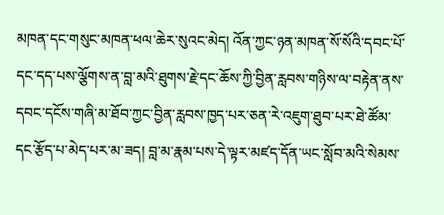མཁན་དང་གསུང་མཁན་ཕལ་ཆེར་སུའང་མེད། འོན་ཀྱང་ཉན་མཁན་སོ་སོའི་དབང་པོ་དང་དད་པས་ལྕོགས་ན་བླ་མའི་ཐུགས་རྗེ་དང་ཆོས་ཀྱི་བྱིན་རླབས་གཉིས་ལ་བརྟེན་ནས་དབང་དངོས་གཞི་མ་ཐོབ་ཀྱང་བྱིན་རླབས་ཁྱད་པར་ཅན་རེ་འཇུག་ཐུབ་པར་ཐེ་ཚོམ་དང་རྩོད་པ་མེད་པར་མ་ཟད། བླ་མ་རྣམ་པས་དེ་ལྟར་མཛད་དོན་ཡང་སློབ་མའི་སེམས་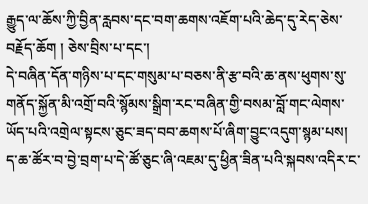རྒྱུད་ལ་ཆོས་ཀྱི་བྱིན་རླབས་དང་བག་ཆགས་འཇོག་པའི་ཆེད་དུ་རེད་ཅེས་བརྗོད་ཆོག ། ཅེས་བྲིས་པ་དང་།
དེ་བཞིན་དོན་གཉིས་པ་དང་གསུམ་པ་བཅས་ནི་རྩ་བའི་ཆ་ནས་ཕུགས་སུ་གནོད་སྐྱོན་མི་འགྲོ་བའི་སྙོམས་སྒྲིག་རང་བཞིན་གྱི་བསམ་བློ་གང་ལེགས་ཡོད་པའི་འགྲེལ་སྟངས་ཅུང་ཟད་བབ་ཆགས་པོ་ཞིག་བྱུང་འདུག་སྙམ་པས། ད་ཆ་ཚོར་བ་བྱེ་བྲག་པ་དེ་ཚོ་ཅུང་ཞི་འཇམ་དུ་ཕྱིན་ཟིན་པའི་སྐབས་འདིར་ང་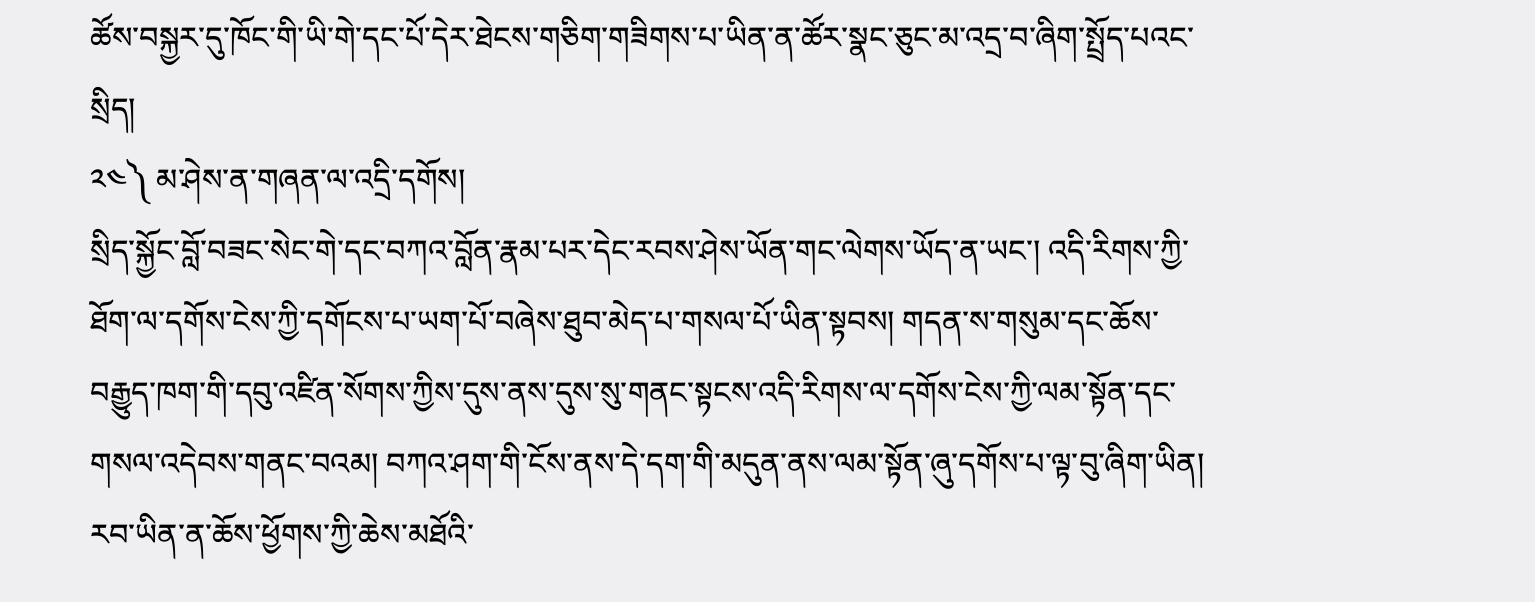ཚོས་བསྐྱར་དུ་ཁོང་གི་ཡི་གེ་དང་པོ་དེར་ཐེངས་གཅིག་གཟིགས་པ་ཡིན་ན་ཚོར་སྣང་ཅུང་མ་འདྲ་བ་ཞིག་སྤྲོད་པའང་སྲིད།
༢༤༽ མ་ཤེས་ན་གཞན་ལ་འདྲི་དགོས།
སྲིད་སྐྱོང་བློ་བཟང་སེང་གེ་དང་བཀའ་བློན་རྣམ་པར་དེང་རབས་ཤེས་ཡོན་གང་ལེགས་ཡོད་ན་ཡང་། འདི་རིགས་ཀྱི་ཐོག་ལ་དགོས་ངེས་ཀྱི་དགོངས་པ་ཡག་པོ་བཞེས་ཐུབ་མེད་པ་གསལ་པོ་ཡིན་སྟབས། གདན་ས་གསུམ་དང་ཆོས་བརྒྱུད་ཁག་གི་དབུ་འཛིན་སོགས་ཀྱིས་དུས་ནས་དུས་སུ་གནང་སྟངས་འདི་རིགས་ལ་དགོས་ངེས་ཀྱི་ལམ་སྟོན་དང་གསལ་འདེབས་གནང་བའམ། བཀའ་ཤག་གི་ངོས་ནས་དེ་དག་གི་མདུན་ནས་ལམ་སྟོན་ཞུ་དགོས་པ་ལྟ་བུ་ཞིག་ཡིན། རབ་ཡིན་ན་ཆོས་ཕྱོགས་ཀྱི་ཆེས་མཐོའི་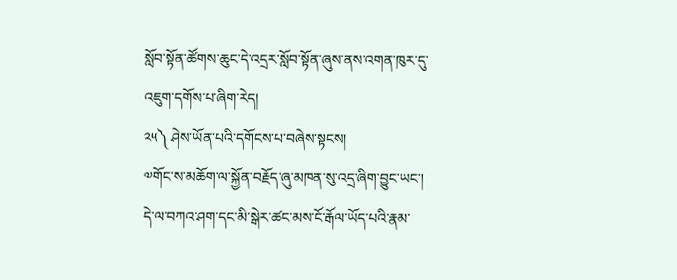སློབ་སྟོན་ཚོགས་ཆུང་དེ་འདྲར་སློབ་སྟོན་ཞུས་ནས་འགན་ཁུར་དུ་འཇུག་དགོས་པ་ཞིག་རེད།
༢༥༽ ཤེས་ཡོན་པའི་དགོངས་པ་བཞེས་སྟངས།
༧གོང་ས་མཆོག་ལ་སྐྱོན་བརྗོད་ཞུ་མཁན་སུ་འདྲ་ཞིག་བྱུང་ཡང་། དེ་ལ་བཀའ་ཤག་དང་མི་སྒེར་ཚང་མས་ངོ་རྒོལ་ཡོད་པའི་རྣམ་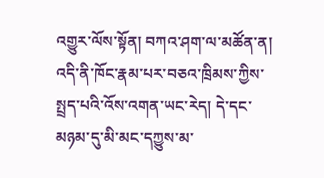འགྱུར་ལོས་སྟོན། བཀའ་ཤག་ལ་མཚོན་ན། འདི་ནི་ཁོང་རྣམ་པར་བཅའ་ཁྲིམས་ཀྱིས་སྤྲད་པའི་འོས་འགན་ཡང་རེད། དེ་དང་མཉམ་དུ་མི་མང་དཀྱུས་མ་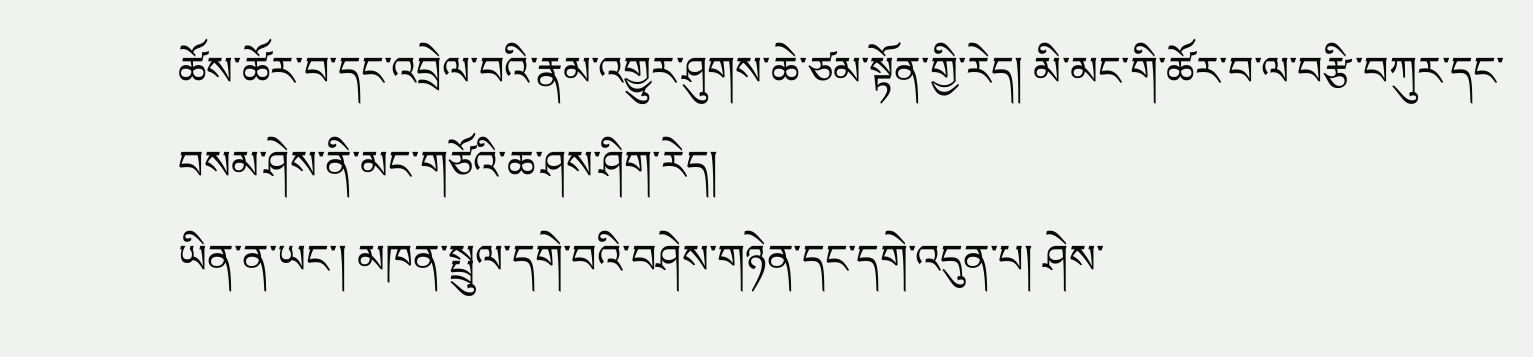ཚོས་ཚོར་བ་དང་འབྲེལ་བའི་རྣམ་འགྱུར་ཤུགས་ཆེ་ཙམ་སྟོན་གྱི་རེད། མི་མང་གི་ཚོར་བ་ལ་བརྩི་བཀུར་དང་བསམ་ཤེས་ནི་མང་གཙོའི་ཆ་ཤས་ཤིག་རེད།
ཡིན་ན་ཡང་། མཁན་སྤྲུལ་དགེ་བའི་བཤེས་གཉེན་དང་དགེ་འདུན་པ། ཤེས་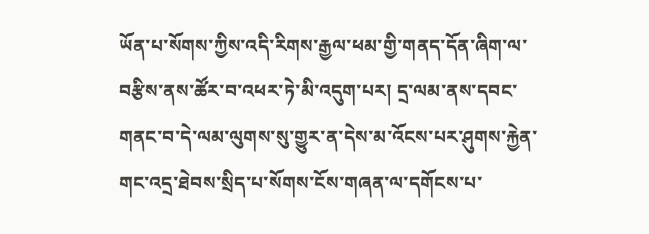ཡོན་པ་སོགས་ཀྱིས་འདི་རིགས་རྒྱལ་ཕམ་གྱི་གནད་དོན་ཞིག་ལ་བརྩིས་ནས་ཚོར་བ་འཕར་ཏེ་མི་འདུག་པར། དྲ་ལམ་ནས་དབང་གནང་བ་དེ་ལམ་ལུགས་སུ་གྱུར་ན་དེས་མ་འོངས་པར་ཤུགས་རྐྱེན་གང་འདྲ་ཐེབས་སྲིད་པ་སོགས་ངོས་གཞན་ལ་དགོངས་པ་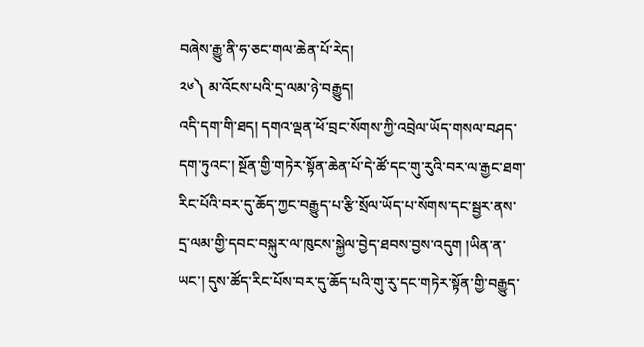བཞེས་རྒྱུ་ནི་ཧ་ཅང་གལ་ཆེན་པོ་རེད།
༢༦༽ མ་འོངས་པའི་དྲ་ལམ་ཉེ་བརྒྱུད།
འདི་དག་གི་ཐད། དགའ་ལྡན་ཕོ་བྲང་སོགས་ཀྱི་འབྲེལ་ཡོད་གསལ་བཤད་དག་ཏུའང་། སྔོན་གྱི་གཏེར་སྟོན་ཆེན་པོ་དེ་ཚོ་དང་གུ་རུའི་བར་ལ་རྒྱང་ཐག་རིང་པོའི་བར་དུ་ཆོད་ཀྱང་བརྒྱུད་པ་རྩི་སྲོལ་ཡོད་པ་སོགས་དང་སྦྱར་ནས་དྲ་ལམ་གྱི་དབང་བསྐུར་ལ་ཁུངས་སྐྱེལ་བྱེད་ཐབས་བྱས་འདུག །ཡིན་ན་ཡང་། དུས་ཚོད་རིང་པོས་བར་དུ་ཆོད་པའི་གུ་རུ་དང་གཏེར་སྟོན་གྱི་བརྒྱུད་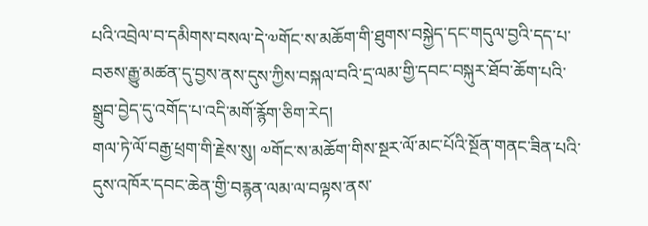པའི་འབྲེལ་བ་དམིགས་བསལ་དེ་༧གོང་ས་མཆོག་གི་ཐུགས་བསྐྱེད་དང་གདུལ་བྱའི་དད་པ་བཅས་རྒྱུ་མཚན་དུ་བྱས་ནས་དུས་ཀྱིས་བསྐལ་བའི་དྲ་ལམ་གྱི་དབང་བསྐུར་ཐོབ་ཆོག་པའི་སྒྲུབ་བྱེད་དུ་འགོད་པ་འདི་མགོ་རྙོག་ཅིག་རེད།
གལ་ཏེ་ལོ་བརྒྱ་ཕྲག་གི་རྗེས་སུ། ༧གོང་ས་མཆོག་གིས་སྔར་ལོ་མང་པོའི་སྔོན་གནང་ཟིན་པའི་དུས་འཁོར་དབང་ཆེན་གྱི་བརྙན་ལམ་ལ་བལྟས་ནས་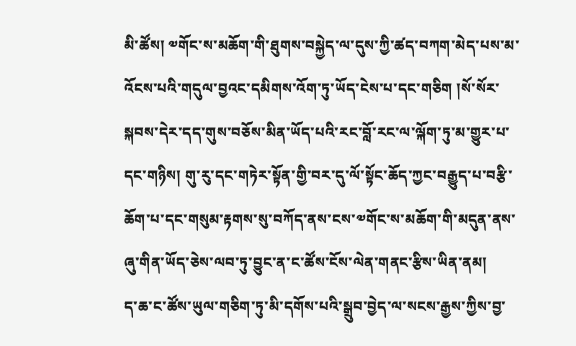མི་ཚོས། ༧གོང་ས་མཆོག་གི་ཐུགས་བསྐྱེད་ལ་དུས་ཀྱི་ཚད་བཀག་མེད་པས་མ་འོངས་པའི་གདུལ་བྱའང་དམིགས་འོག་ཏུ་ཡོད་ངེས་པ་དང་གཅིག །སོ་སོར་སྐབས་དེར་དད་གུས་བཅོས་མིན་ཡོད་པའི་རང་བློ་རང་ལ་ལྐོག་ཏུ་མ་གྱུར་པ་དང་གཉིས། གུ་རུ་དང་གཏེར་སྟོན་གྱི་བར་དུ་ལོ་སྟོང་ཆོད་ཀྱང་བརྒྱུད་པ་བརྩི་ཆོག་པ་དང་གསུམ་རྟགས་སུ་བཀོད་ནས་ངས་༧གོང་ས་མཆོག་གི་མདུན་ནས་ཞུ་གིན་ཡོད་ཅེས་ལབ་ཏུ་བྱུང་ན་ང་ཚོས་ངོས་ལེན་གནང་རྩིས་ཡིན་ནམ།
ད་ཆ་ང་ཚོས་ཡུལ་གཅིག་ཏུ་མི་དགོས་པའི་སྒྲུབ་བྱེད་ལ་སངས་རྒྱས་ཀྱིས་བྱ་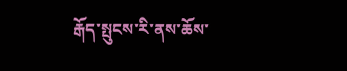རྒོད་སྤུངས་རི་ནས་ཆོས་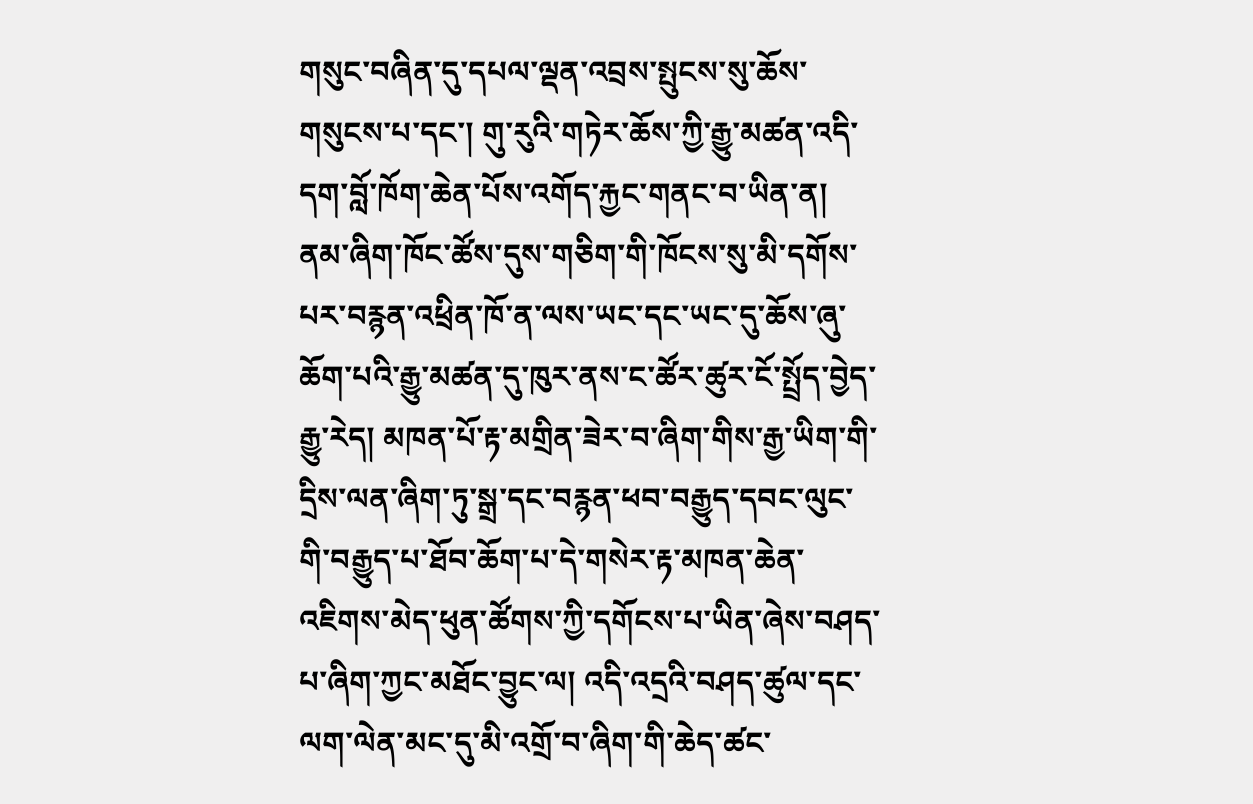གསུང་བཞིན་དུ་དཔལ་ལྡན་འབྲས་སྤུངས་སུ་ཆོས་གསུངས་པ་དང་། གུ་རུའི་གཏེར་ཆོས་ཀྱི་རྒྱུ་མཚན་འདི་དག་བློ་ཁོག་ཆེན་པོས་འགོད་རྐྱང་གནང་བ་ཡིན་ན། ནམ་ཞིག་ཁོང་ཚོས་དུས་གཅིག་གི་ཁོངས་སུ་མི་དགོས་པར་བརྙན་འཕྲིན་ཁོ་ན་ལས་ཡང་དང་ཡང་དུ་ཆོས་ཞུ་ཆོག་པའི་རྒྱུ་མཚན་དུ་ཁུར་ནས་ང་ཚོར་ཚུར་ངོ་སྤྲོད་བྱེད་རྒྱུ་རེད། མཁན་པོ་རྟ་མགྲིན་ཟེར་བ་ཞིག་གིས་རྒྱ་ཡིག་གི་དྲིས་ལན་ཞིག་ཏུ་སྒྲ་དང་བརྙན་ཕབ་བརྒྱུད་དབང་ལུང་གི་བརྒྱུད་པ་ཐོབ་ཆོག་པ་དེ་གསེར་རྟ་མཁན་ཆེན་འཇིགས་མེད་ཕུན་ཚོགས་ཀྱི་དགོངས་པ་ཡིན་ཞེས་བཤད་པ་ཞིག་ཀྱང་མཐོང་བྱུང་ལ། འདི་འདྲའི་བཤད་ཚུལ་དང་ལག་ལེན་མང་དུ་མི་འགྲོ་བ་ཞིག་གི་ཆེད་ཚང་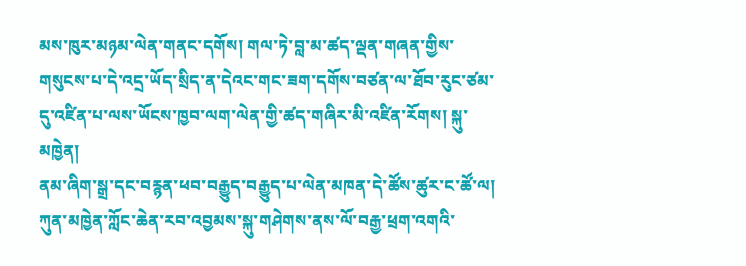མས་ཁུར་མཉམ་ལེན་གནང་དགོས། གལ་ཏེ་བླ་མ་ཚད་ལྡན་གཞན་གྱིས་གསུངས་པ་དེ་འདྲ་ཡོད་སྲིད་ན་དེའང་གང་ཟག་དགོས་བཙན་ལ་ཐོབ་རུང་ཙམ་དུ་འཛིན་པ་ལས་ཡོངས་ཁྱབ་ལག་ལེན་གྱི་ཚད་གཞིར་མི་འཛིན་རོགས། སྐུ་མཁྱེན།
ནམ་ཞིག་སྒྲ་དང་བརྙན་ཕབ་བརྒྱུད་བརྒྱུད་པ་ལེན་མཁན་དེ་ཚོས་ཚུར་ང་ཚོ་ལ། ཀུན་མཁྱེན་ཀློང་ཆེན་རབ་འབྱམས་སྐུ་གཤེགས་ནས་ལོ་བརྒྱ་ཕྲག་འགའི་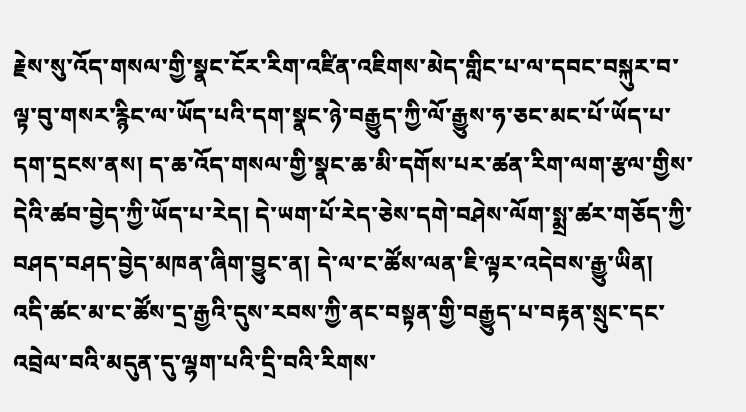རྗེས་སུ་འོད་གསལ་གྱི་སྣང་ངོར་རིག་འཛིན་འཇིགས་མེད་གླིང་པ་ལ་དབང་བསྐུར་བ་ལྟ་བུ་གསར་རྙིང་ལ་ཡོད་པའི་དག་སྣང་ཉེ་བརྒྱུད་ཀྱི་ལོ་རྒྱུས་ཧ་ཅང་མང་པོ་ཡོད་པ་དག་དྲངས་ནས། ད་ཆ་འོད་གསལ་གྱི་སྣང་ཆ་མི་དགོས་པར་ཚན་རིག་ལག་རྩལ་གྱིས་དེའི་ཚབ་བྱེད་ཀྱི་ཡོད་པ་རེད། དེ་ཡག་པོ་རེད་ཅེས་དགེ་བཤེས་ལོག་སྨྲ་ཚར་གཅོད་ཀྱི་བཤད་བཤད་བྱེད་མཁན་ཞིག་བྱུང་ན། དེ་ལ་ང་ཚོས་ལན་ཇི་ལྟར་འདེབས་རྒྱུ་ཡིན། འདི་ཚང་མ་ང་ཚོས་དྲ་རྒྱའི་དུས་རབས་ཀྱི་ནང་བསྟན་གྱི་བརྒྱུད་པ་བརྟན་སྲུང་དང་འབྲེལ་བའི་མདུན་དུ་ལྷག་པའི་དྲི་བའི་རིགས་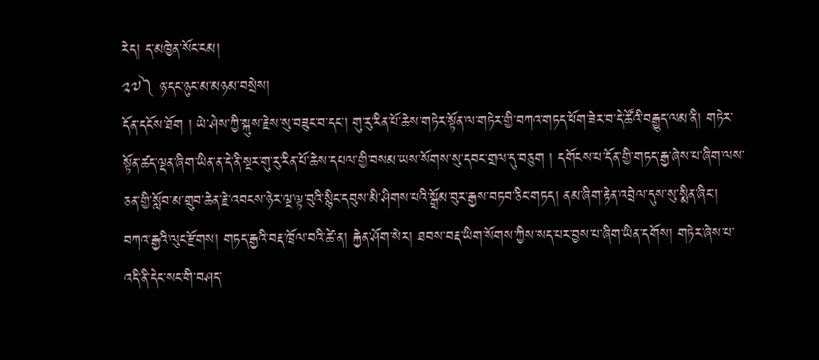རེད། ད་མཁྱེན་སོང་ངམ།
༢༧༽ ཉ་དང་ཉུང་མ་མཉམ་བསྲེས།
དོན་དངོས་ཐོག ། ཡེ་ཤེས་ཀྱི་སྐུས་རྗེས་སུ་བཟུང་བ་དང་། གུ་རུ་རིན་པོ་ཆེས་གཏེར་སྟོན་ལ་གཏེར་གྱི་བཀའ་གཏད་ཕོག་ཟེར་བ་དེ་ཚོའི་བརྒྱུད་ལམ་ནི། གཏེར་སྟོན་ཚད་ལྡན་ཞིག་ཡིན་ན་དེ་ནི་སྔར་གུ་རུ་རིན་པོ་ཆེས་དཔལ་གྱི་བསམ་ཡས་སོགས་སུ་དབང་གྲལ་དུ་བཅུག ། དགོངས་པ་དོན་གྱི་གཏད་རྒྱ་ཞེས་པ་ཞིག་ལས་ཅན་གྱི་སློབ་མ་གྲུབ་ཆེན་རྗེ་འབངས་ཉེར་ལྔ་ལྟ་བུའི་སྙིང་དབུས་མི་ཤིགས་པའི་སྒྲོམ་བུར་རྒྱས་བཏབ་ཅིང་གཏད། ནམ་ཞིག་རྟེན་འབྲེལ་དུས་སུ་སྨིན་ཞིང་། བཀའ་རྒྱའི་ལུང་རྫོགས། གཏད་རྒྱའི་བརྡ་ཁྲོལ་བའི་ཚེ་ན། རྐྱེན་ཤོག་སེར། ཐབས་བརྡ་ཡིག་སོགས་ཀྱིས་སད་པར་བྱས་པ་ཞིག་ཡིན་དགོས། གཏེར་ཞེས་པ་འདི་ནི་དེང་སང་གི་བཤད་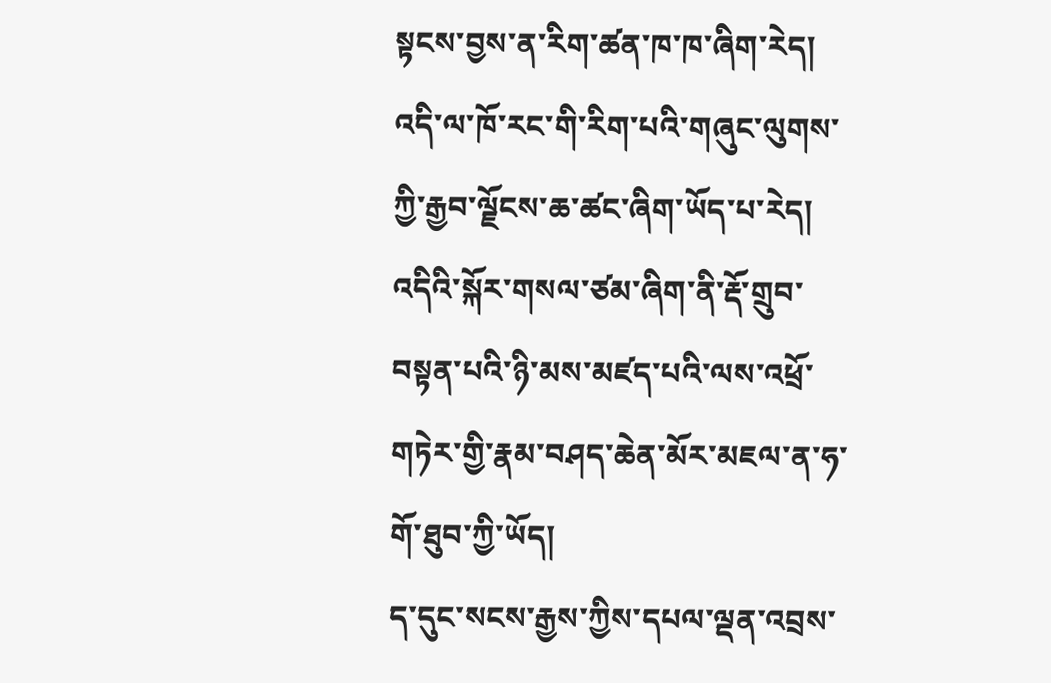སྟངས་བྱས་ན་རིག་ཚན་ཁ་ཁ་ཞིག་རེད། འདི་ལ་ཁོ་རང་གི་རིག་པའི་གཞུང་ལུགས་ཀྱི་རྒྱབ་ལྗོངས་ཆ་ཚང་ཞིག་ཡོད་པ་རེད། འདིའི་སྐོར་གསལ་ཙམ་ཞིག་ནི་རྡོ་གྲུབ་བསྟན་པའི་ཉི་མས་མཛད་པའི་ལས་འཕྲོ་གཏེར་གྱི་རྣམ་བཤད་ཆེན་མོར་མཇལ་ན་ཧ་གོ་ཐུབ་ཀྱི་ཡོད།
ད་དུང་སངས་རྒྱས་ཀྱིས་དཔལ་ལྡན་འབྲས་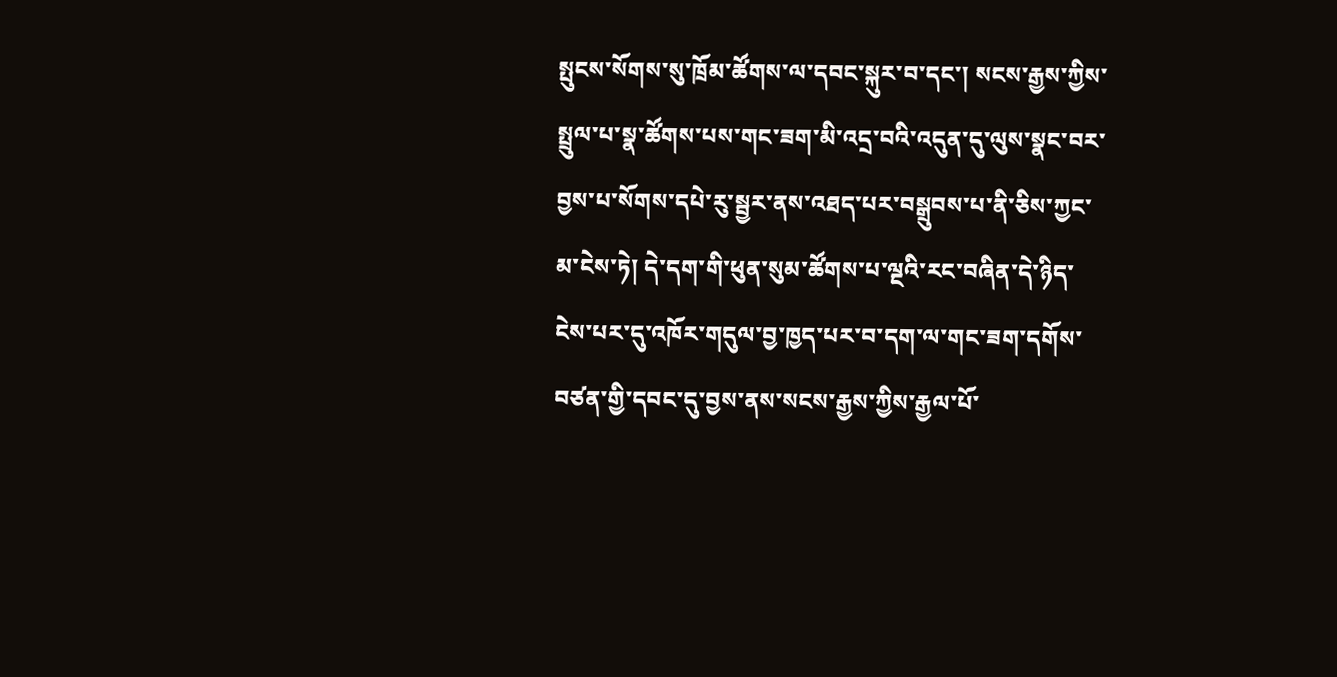སྤུངས་སོགས་སུ་ཁྲོམ་ཚོགས་ལ་དབང་སྐུར་བ་དང་། སངས་རྒྱས་ཀྱིས་སྤྲུལ་པ་སྣ་ཚོགས་པས་གང་ཟག་མི་འདྲ་བའི་འདུན་དུ་ལུས་སྣང་བར་བྱས་པ་སོགས་དཔེ་རུ་སྦྱར་ནས་འཐད་པར་བསྒྲུབས་པ་ནི་ཅིས་ཀྱང་མ་ངེས་ཏེ། དེ་དག་གི་ཕུན་སུམ་ཚོགས་པ་ལྔའི་རང་བཞིན་དེ་ཉིད་ངེས་པར་དུ་འཁོར་གདུལ་བྱ་ཁྱད་པར་བ་དག་ལ་གང་ཟག་དགོས་བཙན་གྱི་དབང་དུ་བྱས་ནས་སངས་རྒྱས་ཀྱིས་རྒྱལ་པོ་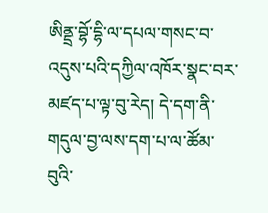ཨིནྡྲ་བྷོ་དྷི་ལ་དཔལ་གསང་བ་འདུས་པའི་དཀྱིལ་འཁོར་སྣང་བར་མཛད་པ་ལྟ་བུ་རེད། དེ་དག་ནི་གདུལ་བྱ་ལས་དག་པ་ལ་ཚོམ་བུའི་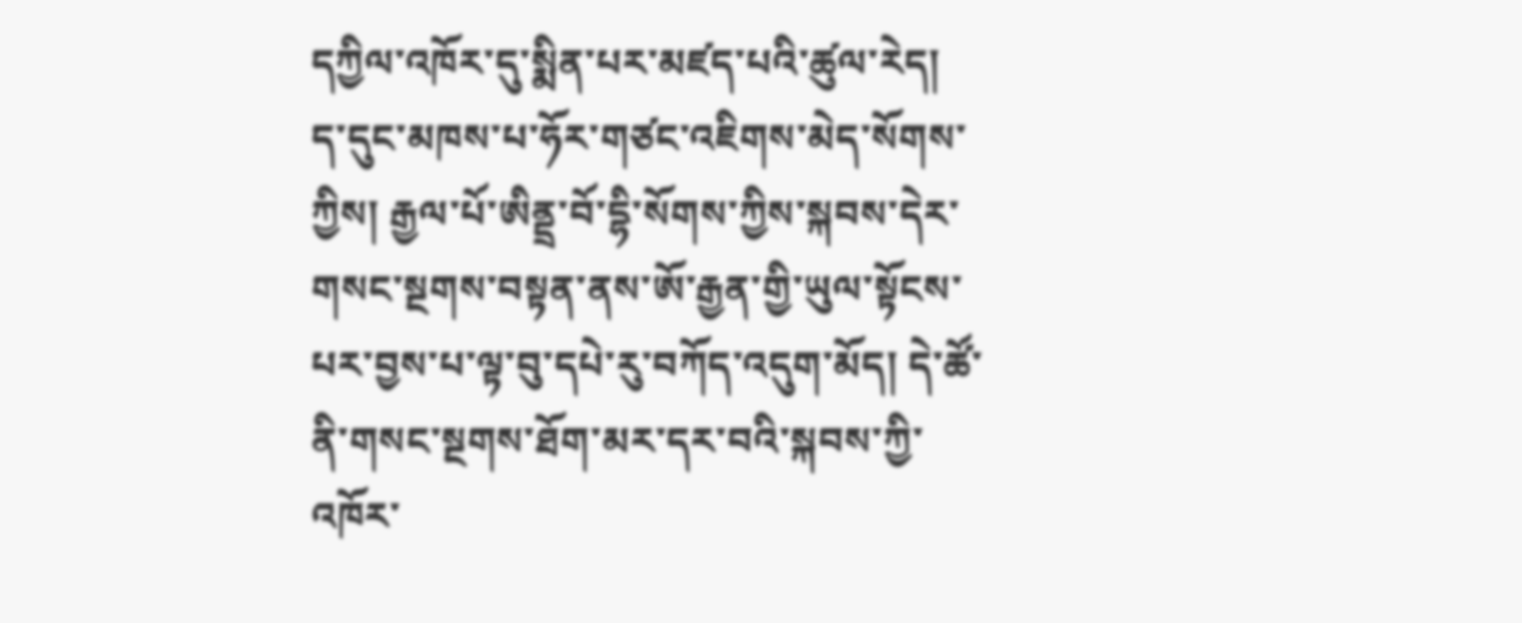དཀྱིལ་འཁོར་དུ་སྨིན་པར་མཛད་པའི་ཚུལ་རེད།
ད་དུང་མཁས་པ་ཧོར་གཙང་འཇིགས་མེད་སོགས་ཀྱིས། རྒྱལ་པོ་ཨིནྡྲ་བོ་དྷི་སོགས་ཀྱིས་སྐབས་དེར་གསང་སྔགས་བསྟན་ནས་ཨོ་རྒྱན་གྱི་ཡུལ་སྟོངས་པར་བྱས་པ་ལྟ་བུ་དཔེ་རུ་བཀོད་འདུག་མོད། དེ་ཚོ་ནི་གསང་སྔགས་ཐོག་མར་དར་བའི་སྐབས་ཀྱི་འཁོར་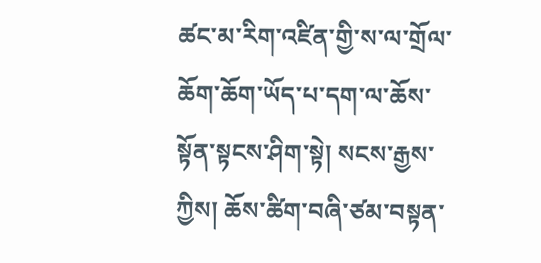ཚང་མ་རིག་འཛིན་གྱི་ས་ལ་གྲོལ་ཆོག་ཆོག་ཡོད་པ་དག་ལ་ཆོས་སྟོན་སྟངས་ཤིག་སྟེ། སངས་རྒྱས་ཀྱིས། ཆོས་ཚིག་བཞི་ཙམ་བསྟན་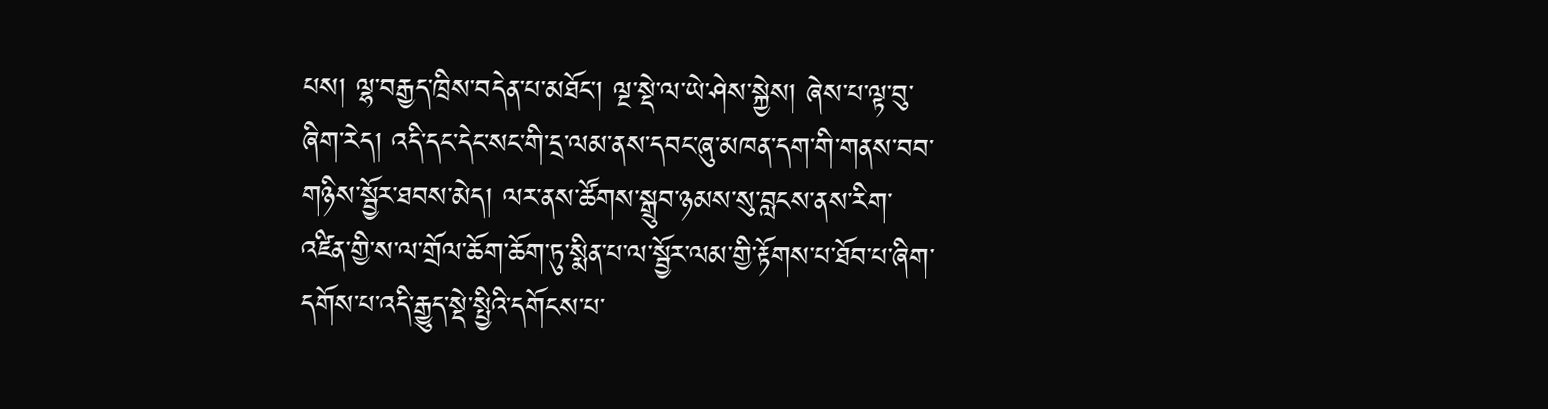པས། ལྷ་བརྒྱད་ཁྲིས་བདེན་པ་མཐོང་། ལྔ་སྡེ་ལ་ཡེ་ཤེས་སྐྱེས། ཞེས་པ་ལྟ་བུ་ཞིག་རེད། འདི་དང་དེང་སང་གི་དྲ་ལམ་ནས་དབང་ཞུ་མཁན་དག་གི་གནས་བབ་གཉིས་སྦྱོར་ཐབས་མེད། ལར་ནས་ཚོགས་སྒྲུབ་ཉམས་སུ་བླངས་ནས་རིག་འཛིན་གྱི་ས་ལ་གྲོལ་ཆོག་ཆོག་ཏུ་སྨིན་པ་ལ་སྦྱོར་ལམ་གྱི་རྟོགས་པ་ཐོབ་པ་ཞིག་དགོས་པ་འདི་རྒྱུད་སྡེ་སྤྱིའི་དགོངས་པ་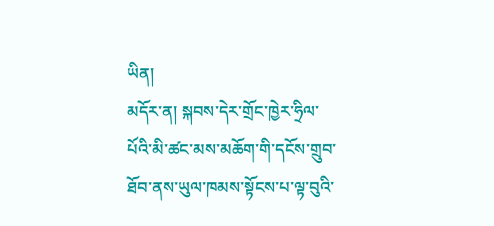ཡིན།
མདོར་ན། སྐབས་དེར་གྲོང་ཁྱེར་ཧྲིལ་པོའི་མི་ཚང་མས་མཆོག་གི་དངོས་གྲུབ་ཐོབ་ནས་ཡུལ་ཁམས་སྟོངས་པ་ལྟ་བུའི་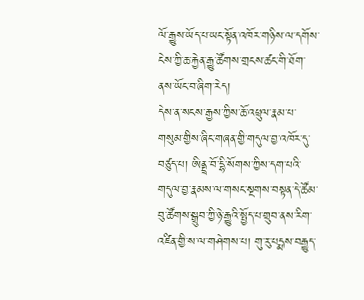ལོ་རྒྱུས་ཡོད་པ་ཡང་སྟོན་འཁོར་གཉིས་ལ་དགོས་ངེས་ཀྱི་ཆ་རྐྱེན་རྒྱུ་ཚོགས་གྲངས་ཚང་གི་ཐོག་ནས་ཡོང་བ་ཞིག་རེད།
དེས་ན་སངས་རྒྱས་ཀྱིས་ཆོ་འཕྲུལ་རྣམ་པ་གསུམ་གྱིས་ཞིང་གཞན་གྱི་གདུལ་བྱ་འཁོར་དུ་བཙུད་པ། ཨིནྡྲ་བོ་དྷི་སོགས་ཀྱིས་དག་པའི་གདུལ་བྱ་རྣམས་ལ་གསང་སྔགས་བསྟན་དེ་ཚོམ་བུ་ཚོགས་སྒྲུབ་ཀྱི་ཉེ་རྒྱུའི་སྤྱོད་པ་གྲུབ་ནས་རིག་འཛིན་གྱི་ས་ལ་གཤེགས་པ། གུ་རུ་པདྨས་བརྒྱུད་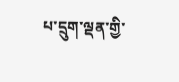པ་དྲུག་ལྡན་གྱི་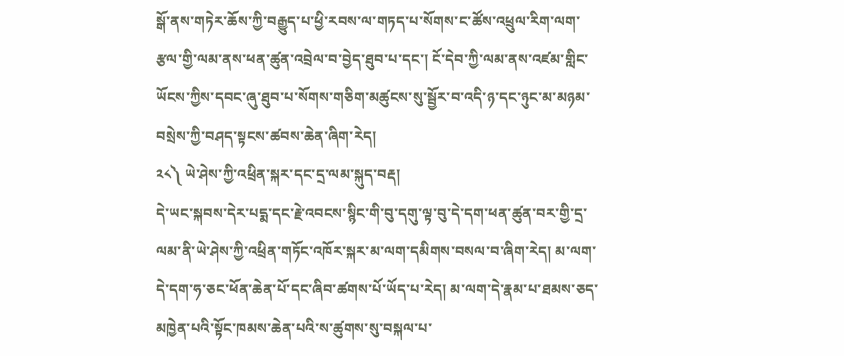སྒོ་ནས་གཏེར་ཆོས་ཀྱི་བརྒྱུད་པ་ཕྱི་རབས་ལ་གཏད་པ་སོགས་ང་ཚོས་འཕྲུལ་རིག་ལག་རྩལ་གྱི་ལམ་ནས་ཕན་ཚུན་འབྲེལ་བ་བྱེད་ཐུབ་པ་དང་། ངོ་དེབ་ཀྱི་ལམ་ནས་འཛམ་གླིང་ཡོངས་ཀྱིས་དབང་ཞུ་ཐུབ་པ་སོགས་གཅིག་མཚུངས་སུ་སྦྱོར་བ་འདི་ཉ་དང་ཉུང་མ་མཉམ་བསྲེས་ཀྱི་བཤད་སྟངས་ཚབས་ཆེན་ཞིག་རེད།
༢༨༽ ཡེ་ཤེས་ཀྱི་འཕྲིན་སྐར་དང་དྲ་ལམ་སྐུད་བརྡ།
དེ་ཡང་སྐབས་དེར་པདྨ་དང་རྗེ་འབངས་སྙིང་གི་བུ་དགུ་ལྟ་བུ་དེ་དག་ཕན་ཚུན་བར་གྱི་དྲ་ལམ་ནི་ཡེ་ཤེས་ཀྱི་འཕྲིན་གཏོང་འཁོར་སྐར་མ་ལག་དམིགས་བསལ་བ་ཞིག་རེད། མ་ལག་དེ་དག་ཧ་ཅང་ཕོན་ཆེན་པོ་དང་ཞིབ་ཚགས་པོ་ཡོད་པ་རེད། མ་ལག་དེ་རྣམ་པ་ཐམས་ཅད་མཁྱེན་པའི་སྟོང་ཁམས་ཆེན་པའི་ས་ཚུགས་སུ་བསྐལ་པ་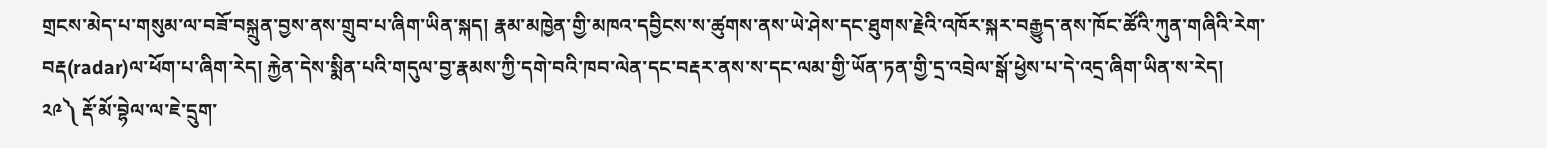གྲངས་མེད་པ་གསུམ་ལ་བཟོ་བསྐྲུན་བྱས་ནས་གྲུབ་པ་ཞིག་ཡིན་སྐད། རྣམ་མཁྱེན་གྱི་མཁའ་དབྱིངས་ས་ཚུགས་ནས་ཡེ་ཤེས་དང་ཐུགས་རྗེའི་འཁོར་སྐར་བརྒྱུད་ནས་ཁོང་ཚོའི་ཀུན་གཞིའི་རེག་བརྡ(radar)ལ་ཕོག་པ་ཞིག་རེད། རྐྱེན་དེས་སྨིན་པའི་གདུལ་བྱ་རྣམས་ཀྱི་དགེ་བའི་ཁབ་ལེན་དང་བརྡར་ནས་ས་དང་ལམ་གྱི་ཡོན་ཏན་གྱི་དྲ་འབྲེལ་སྒོ་ཕྱེས་པ་དེ་འདྲ་ཞིག་ཡིན་ས་རེད།
༢༩༽ རྡོ་མོ་བྷེལ་ལ་ཇེ་དྲུག་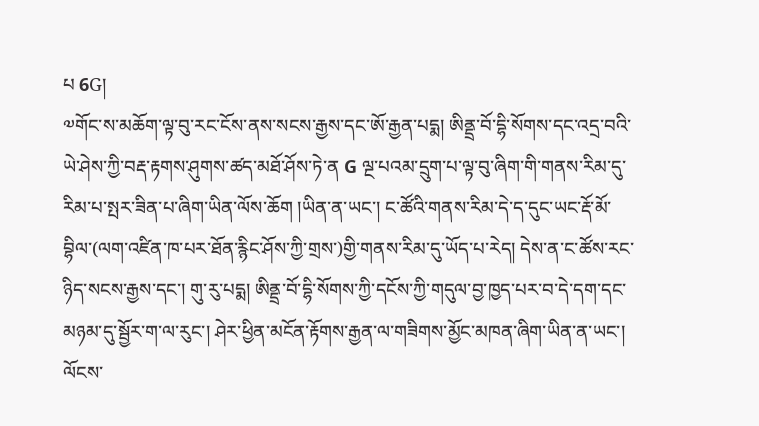པ 6G།
༧གོང་ས་མཆོག་ལྟ་བུ་རང་ངོས་ནས་སངས་རྒྱས་དང་ཨོ་རྒྱན་པདྨ། ཨིནྡྲ་བོ་དྷི་སོགས་དང་འདྲ་བའི་ཡེ་ཤེས་ཀྱི་བརྡ་རྟགས་ཤུགས་ཚད་མཐོ་ཤོས་ཏེ་ན G ལྔ་པའམ་དྲུག་པ་ལྟ་བུ་ཞིག་གི་གནས་རིམ་དུ་རིམ་པ་སྤར་ཟིན་པ་ཞིག་ཡིན་ལོས་ཆོག །ཡིན་ན་ཡང་། ང་ཚོའི་གནས་རིམ་དེ་ད་དུང་ཡང་རྡོ་མོ་བྷིལ་(ལག་འཛིན་ཁ་པར་ཐོན་རྙིང་ཤོས་ཀྱི་གྲས་)གྱི་གནས་རིམ་དུ་ཡོད་པ་རེད། དེས་ན་ང་ཚོས་རང་ཉིད་སངས་རྒྱས་དང་། གུ་རུ་པདྨ། ཨིནྡྲ་བོ་དྷི་སོགས་ཀྱི་དངོས་ཀྱི་གདུལ་བྱ་ཁྱད་པར་བ་དེ་དག་དང་མཉམ་དུ་སྦྱོར་ག་ལ་རུང་། ཤེར་ཕྱིན་མངོན་རྟོགས་རྒྱན་ལ་གཟིགས་མྱོང་མཁན་ཞིག་ཡིན་ན་ཡང་། ལོངས་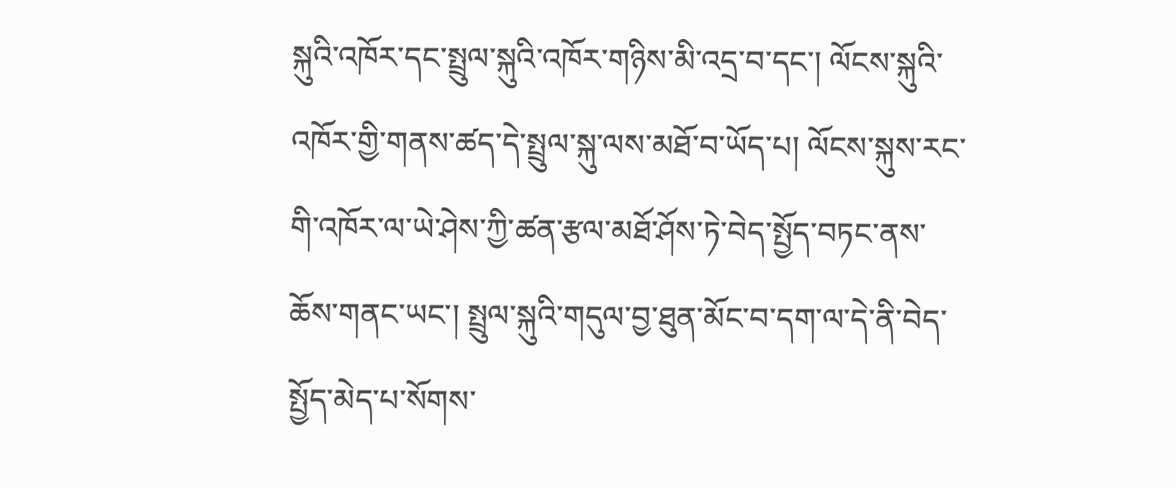སྐུའི་འཁོར་དང་སྤྲུལ་སྐུའི་འཁོར་གཉིས་མི་འདྲ་བ་དང་། ལོངས་སྐུའི་འཁོར་གྱི་གནས་ཚད་དེ་སྤྲུལ་སྐུ་ལས་མཐོ་བ་ཡོད་པ། ལོངས་སྐུས་རང་གི་འཁོར་ལ་ཡེ་ཤེས་ཀྱི་ཚན་རྩལ་མཐོ་ཤོས་ཏེ་བེད་སྤྱོད་བཏང་ནས་ཆོས་གནང་ཡང་། སྤྲུལ་སྐུའི་གདུལ་བྱ་ཐུན་མོང་བ་དག་ལ་དེ་ནི་བེད་སྤྱོད་མེད་པ་སོགས་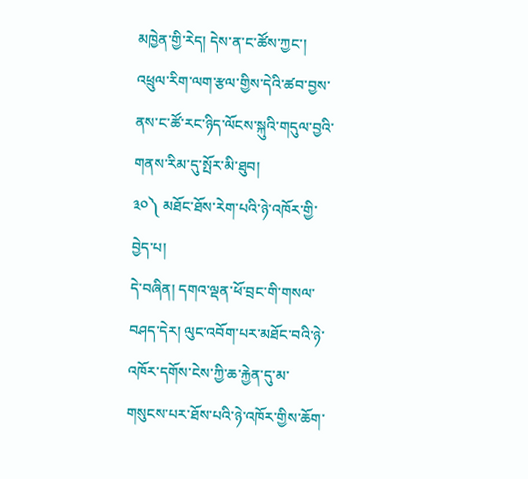མཁྱེན་གྱི་རེད། དེས་ན་ང་ཚོས་ཀྱང་། འཕྲུལ་རིག་ལག་རྩལ་གྱིས་དེའི་ཚབ་བྱས་ནས་ང་ཚོ་རང་ཉིད་ལོངས་སྐུའི་གདུལ་བྱའི་གནས་རིམ་དུ་སྤོར་མི་ཐུབ།
༣༠༽ མཐོང་ཐོས་རེག་པའི་ཉེ་འཁོར་གྱི་བྱེད་པ།
དེ་བཞིན། དགའ་ལྡན་ཕོ་བྲང་གི་གསལ་བཤད་དེར། ལུང་འབོག་པར་མཐོང་བའི་ཉེ་འཁོར་དགོས་ངེས་ཀྱི་ཆ་རྐྱེན་དུ་མ་གསུངས་པར་ཐོས་པའི་ཉེ་འཁོར་གྱིས་ཆོག་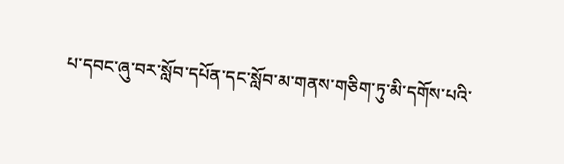པ་དབང་ཞུ་བར་སློབ་དཔོན་དང་སློབ་མ་གནས་གཅིག་ཏུ་མི་དགོས་པའི་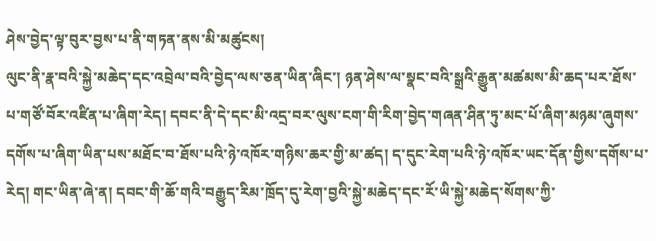ཤེས་བྱེད་ལྟ་བུར་བྱས་པ་ནི་གཏན་ནས་མི་མཚུངས།
ལུང་ནི་རྣ་བའི་སྐྱེ་མཆེད་དང་འབྲེལ་བའི་བྱེད་ལས་ཅན་ཡིན་ཞིང་། ཉན་ཤེས་ལ་སྣང་བའི་སྒྲའི་རྒྱུན་མཚམས་མི་ཆད་པར་ཐོས་པ་གཙོ་བོར་འཛིན་པ་ཞིག་རེད། དབང་ནི་དེ་དང་མི་འདྲ་བར་ལུས་ངག་གི་རིག་བྱེད་གཞན་ཤིན་ཏུ་མང་པོ་ཞིག་མཉམ་ཞུགས་དགོས་པ་ཞིག་ཡིན་པས་མཐོང་བ་ཐོས་པའི་ཉེ་འཁོར་གཉིས་ཆར་གྱི་མ་ཚད། ད་དུང་རེག་པའི་ཉེ་འཁོར་ཡང་དོན་གྱིས་དགོས་པ་རེད། གང་ཡིན་ཞེ་ན། དབང་གི་ཆོ་གའི་བརྒྱུད་རིམ་ཁྲོད་དུ་རེག་བྱའི་སྐྱེ་མཆེད་དང་རོ་ཡི་སྐྱེ་མཆེད་སོགས་ཀྱི་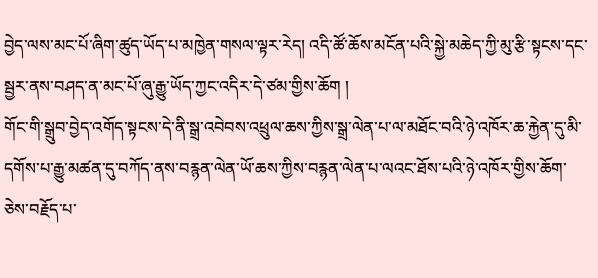བྱེད་ལས་མང་པོ་ཞིག་ཚུད་ཡོད་པ་མཁྱེན་གསལ་ལྟར་རེད། འདི་ཚོ་ཆོས་མངོན་པའི་སྐྱེ་མཆེད་ཀྱི་མུ་རྩི་སྟངས་དང་སྦྱར་ནས་བཤད་ན་མང་པོ་ཞུ་རྒྱུ་ཡོད་ཀྱང་འདིར་དེ་ཙམ་གྱིས་ཆོག །
གོང་གི་སྒྲུབ་བྱེད་འགོད་སྟངས་དེ་ནི་སྒྲ་འབེབས་འཕྲུལ་ཆས་ཀྱིས་སྒྲ་ལེན་པ་ལ་མཐོང་བའི་ཉེ་འཁོར་ཆ་རྐྱེན་དུ་མི་དགོས་པ་རྒྱུ་མཚན་དུ་བཀོད་ནས་བརྙན་ལེན་ཡོ་ཆས་ཀྱིས་བརྙན་ལེན་པ་ལའང་ཐོས་པའི་ཉེ་འཁོར་གྱིས་ཆོག་ཅེས་བརྗོད་པ་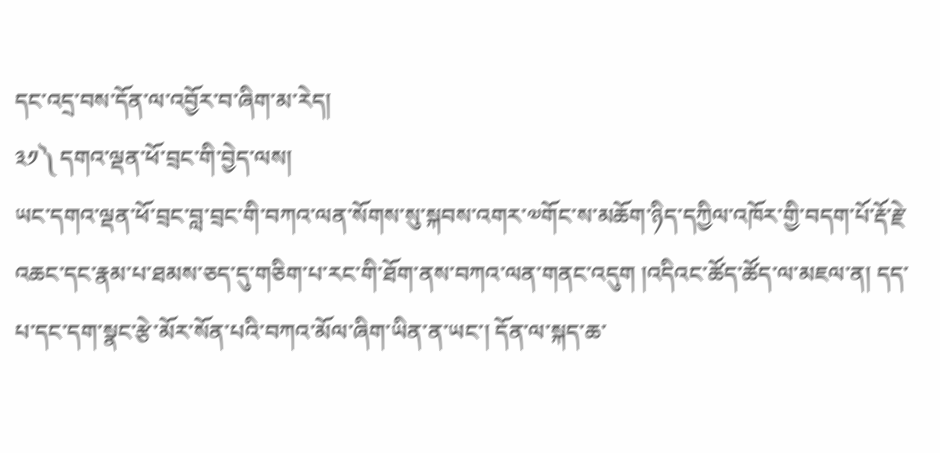དང་འདྲ་བས་དོན་ལ་འབྱོར་བ་ཞིག་མ་རེད།
༣༡༽ དགའ་ལྡན་ཕོ་བྲང་གི་བྱེད་ལས།
ཡང་དགའ་ལྡན་ཕོ་བྲང་བླ་བྲང་གི་བཀའ་ལན་སོགས་སུ་སྐབས་འགར་༧གོང་ས་མཆོག་ཉིད་དཀྱིལ་འཁོར་གྱི་བདག་པོ་རྡོ་རྗེ་འཆང་དང་རྣམ་པ་ཐམས་ཅད་དུ་གཅིག་པ་རང་གི་ཐོག་ནས་བཀའ་ལན་གནང་འདུག །འདིའང་ཚོད་ཚོད་ལ་མཇལ་ན། དད་པ་དང་དག་སྣང་རྩེ་མོར་སོན་པའི་བཀའ་མོལ་ཞིག་ཡིན་ན་ཡང་། དོན་ལ་སྐད་ཆ་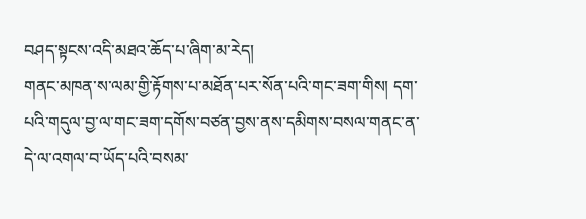བཤད་སྟངས་འདི་མཐའ་ཆོད་པ་ཞིག་མ་རེད།
གནང་མཁན་ས་ལམ་གྱི་རྟོགས་པ་མཐོན་པར་སོན་པའི་གང་ཟག་གིས། དག་པའི་གདུལ་བྱ་ལ་གང་ཟག་དགོས་བཙན་བྱས་ནས་དམིགས་བསལ་གནང་ན་དེ་ལ་འགལ་བ་ཡོད་པའི་བསམ་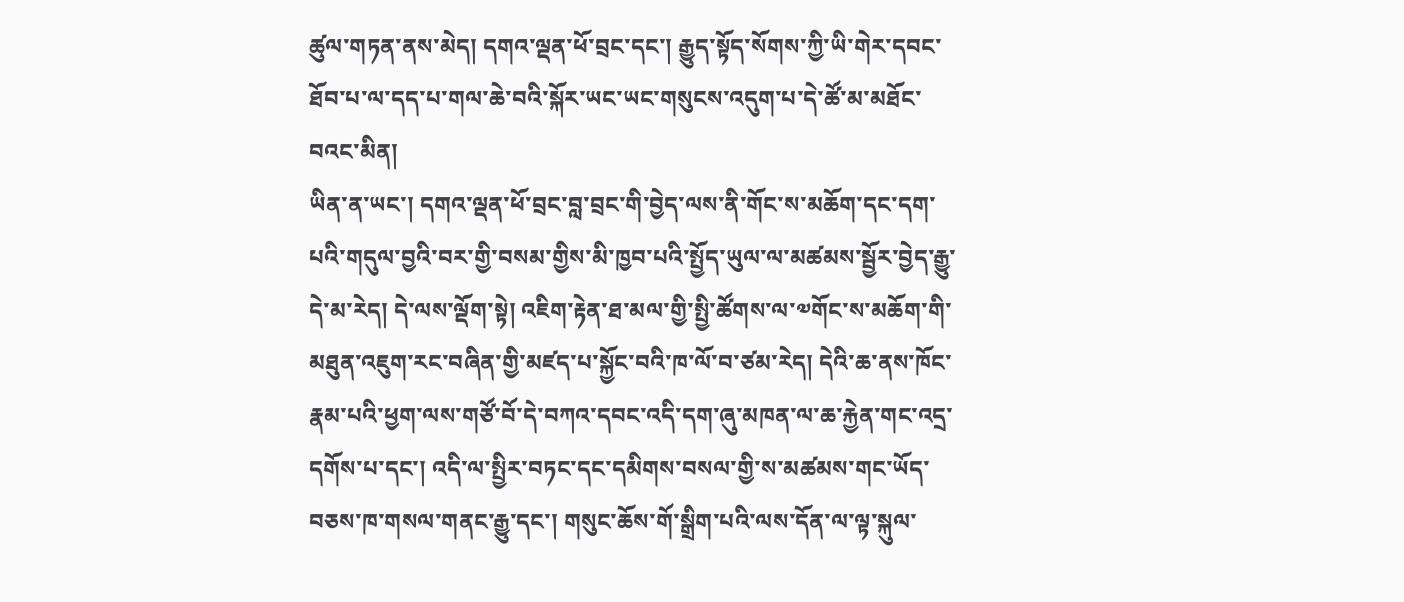ཚུལ་གཏན་ནས་མེད། དགའ་ལྡན་ཕོ་བྲང་དང་། རྒྱུད་སྟོད་སོགས་ཀྱི་ཡི་གེར་དབང་ཐོབ་པ་ལ་དད་པ་གལ་ཆེ་བའི་སྐོར་ཡང་ཡང་གསུངས་འདུག་པ་དེ་ཚོ་མ་མཐོང་བའང་མིན།
ཡིན་ན་ཡང་། དགའ་ལྡན་ཕོ་བྲང་བླ་བྲང་གི་བྱེད་ལས་ནི་གོང་ས་མཆོག་དང་དག་པའི་གདུལ་བྱའི་བར་གྱི་བསམ་གྱིས་མི་ཁྱབ་པའི་སྤྱོད་ཡུལ་ལ་མཚམས་སྦྱོར་བྱེད་རྒྱུ་དེ་མ་རེད། དེ་ལས་ལྡོག་སྟེ། འཇིག་རྟེན་ཐ་མལ་གྱི་སྤྱི་ཚོགས་ལ་༧གོང་ས་མཆོག་གི་མཐུན་འཇུག་རང་བཞིན་གྱི་མཛད་པ་སྐྱོང་བའི་ཁ་ལོ་བ་ཙམ་རེད། དེའི་ཆ་ནས་ཁོང་རྣམ་པའི་ཕྱག་ལས་གཙོ་བོ་དེ་བཀའ་དབང་འདི་དག་ཞུ་མཁན་ལ་ཆ་རྐྱེན་གང་འདྲ་དགོས་པ་དང་། འདི་ལ་སྤྱིར་བཏང་དང་དམིགས་བསལ་གྱི་ས་མཚམས་གང་ཡོད་བཅས་ཁ་གསལ་གནང་རྒྱུ་དང་། གསུང་ཆོས་གོ་སྒྲིག་པའི་ལས་དོན་ལ་ལྟ་སྐུལ་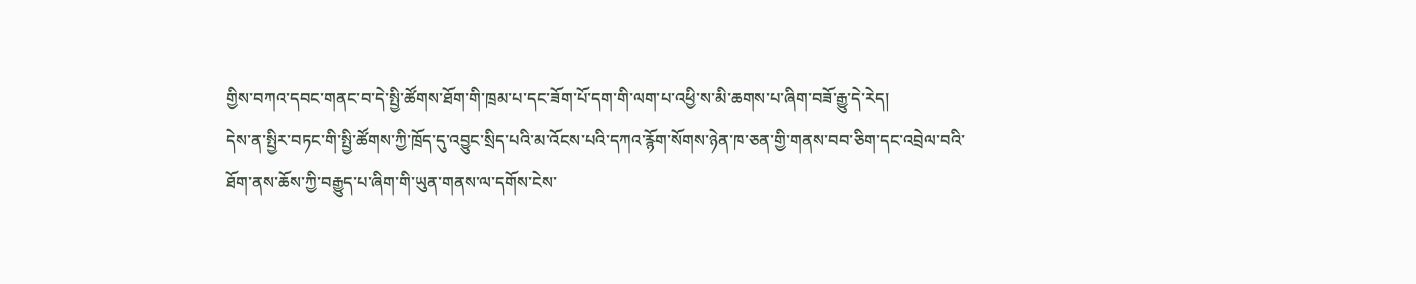གྱིས་བཀའ་དབང་གནང་བ་དེ་སྤྱི་ཚོགས་ཐོག་གི་ཁྲམ་པ་དང་ཟོག་པོ་དག་གི་ལག་པ་འཕྱི་ས་མི་ཆགས་པ་ཞིག་བཟོ་རྒྱུ་དེ་རེད།
དེས་ན་སྤྱིར་བཏང་གི་སྤྱི་ཚོགས་ཀྱི་ཁྲོད་དུ་འབྱུང་སྲིད་པའི་མ་འོངས་པའི་དཀའ་རྙོག་སོགས་ཉེན་ཁ་ཅན་གྱི་གནས་བབ་ཅིག་དང་འབྲེལ་བའི་ཐོག་ནས་ཆོས་ཀྱི་བརྒྱུད་པ་ཞིག་གི་ཡུན་གནས་ལ་དགོས་ངེས་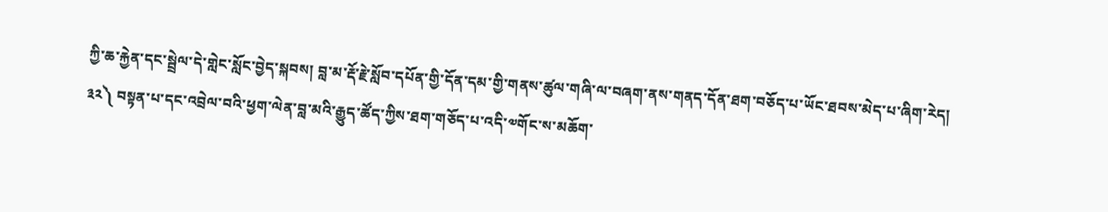ཀྱི་ཆ་རྐྱེན་དང་སྦྲེལ་དེ་གླེང་སློང་བྱེད་སྐབས། བླ་མ་རྡོ་རྗེ་སློབ་དཔོན་གྱི་དོན་དམ་གྱི་གནས་ཚུལ་གཞི་ལ་བཞག་ནས་གནད་དོན་ཐག་བཅོད་པ་ཡོང་ཐབས་མེད་པ་ཞིག་རེད།
༣༢༽ བསྟན་པ་དང་འབྲེལ་བའི་ཕྱག་ལེན་བླ་མའི་རྒྱུད་ཚོད་ཀྱིས་ཐག་གཅོད་པ་འདི་༧གོང་ས་མཆོག་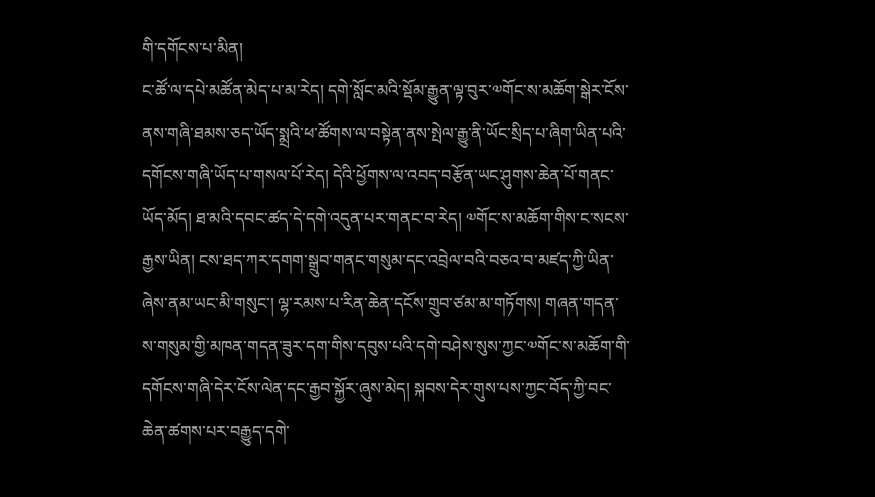གི་དགོངས་པ་མིན།
ང་ཚོ་ལ་དཔེ་མཚོན་མེད་པ་མ་རེད། དགེ་སློང་མའི་སྡོམ་རྒྱུན་ལྟ་བུར་༧གོང་ས་མཆོག་སྒེར་ངོས་ནས་གཞི་ཐམས་ཅད་ཡོད་སྨྲའི་ཕ་ཚོགས་ལ་བསྟེན་ནས་སྤེལ་རྒྱུ་ནི་ཡོང་སྲིད་པ་ཞིག་ཡིན་པའི་དགོངས་གཞི་ཡོད་པ་གསལ་པོ་རེད། དེའི་ཕྱོགས་ལ་འབད་བརྩོན་ཡང་ཤུགས་ཆེན་པོ་གནང་ཡོད་མོད། ཐ་མའི་དབང་ཚད་དེ་དགེ་འདུན་པར་གནང་བ་རེད། ༧གོང་ས་མཆོག་གིས་ང་སངས་རྒྱས་ཡིན། ངས་ཐད་ཀར་དགག་སྒྲུབ་གནང་གསུམ་དང་འབྲེལ་བའི་བཅའ་བ་མཛད་ཀྱི་ཡིན་ཞེས་ནམ་ཡང་མི་གསུང་། ལྷ་རམས་པ་རིན་ཆེན་དངོས་གྲུབ་ཙམ་མ་གཏོགས། གཞན་གདན་ས་གསུམ་གྱི་མཁན་གདན་ཟུར་དག་གིས་དབུས་པའི་དགེ་བཤེས་སུས་ཀྱང་༧གོང་ས་མཆོག་གི་དགོངས་གཞི་དེར་ངོས་ལེན་དང་རྒྱབ་སྐྱོར་ཞུས་མེད། སྐབས་དེར་གུས་པས་ཀྱང་བོད་ཀྱི་བང་ཆེན་ཚགས་པར་བརྒྱུད་དགེ་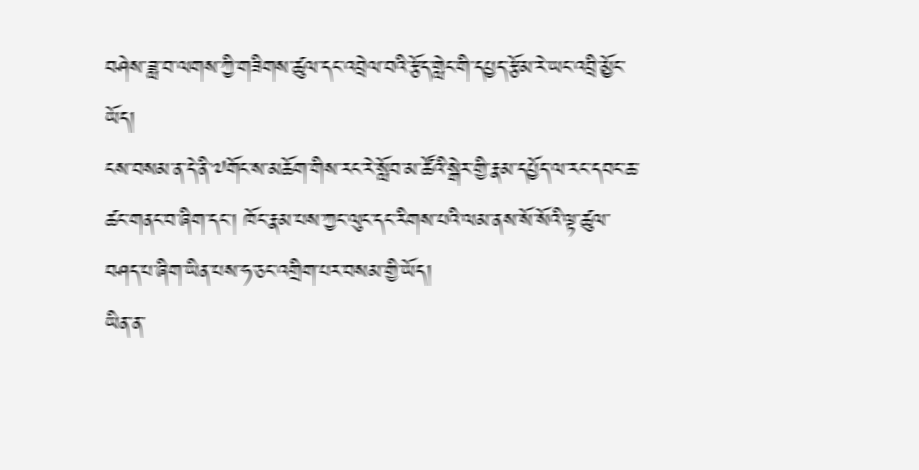བཤེས་ཟླ་བ་ལགས་ཀྱི་གཟིགས་ཚུལ་དང་འབྲེལ་བའི་རྩོད་གླེང་གི་དཔྱད་རྩོམ་རེ་ཡང་འབྲི་མྱོང་ཡོད།
ངས་བསམ་ན་དེ་ནི་༧གོང་ས་མཆོག་གིས་རང་རེ་སློབ་མ་ཚོའི་སྒེར་གྱི་རྣམ་དཔྱོད་ལ་རང་དབང་ཆ་ཚང་གནང་བ་ཞིག་དང་། ཁོང་རྣམ་པས་ཀྱང་ལུང་དང་རིགས་པའི་ལམ་ནས་སོ་སོའི་ལྟ་ཚུལ་བཤད་པ་ཞིག་ཡིན་པས་ཧ་ཅང་འགྲིག་པར་བསམ་གྱི་ཡོད།
ཡིན་ན་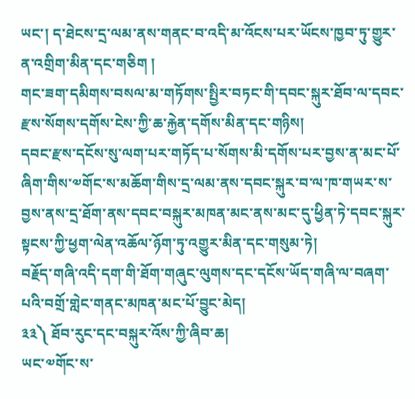ཡང་། ད་ཐེངས་དྲ་ལམ་ནས་གནང་བ་འདི་མ་འོངས་པར་ཡོངས་ཁྱབ་ཏུ་གྱུར་ན་འགྲིག་མིན་དང་གཅིག །
གང་ཟག་དམིགས་བསལ་མ་གཏོགས་སྤྱིར་བཏང་གི་དབང་སྐུར་ཐོབ་ལ་དབང་རྫས་སོགས་དགོས་ངེས་ཀྱི་ཆ་རྐྱེན་དགོས་མིན་དང་གཉིས།
དབང་རྫས་དངོས་སུ་ལག་པར་གཏོད་པ་སོགས་མི་དགོས་པར་བྱས་ན་མང་པོ་ཞིག་གིས་༧གོང་ས་མཆོག་གིས་དྲ་ལམ་ནས་དབང་སྐུར་བ་ལ་ཁ་གཡར་ས་བྱས་ནས་དྲ་ཐོག་ནས་དབང་བསྐུར་མཁན་མང་ནས་མང་དུ་ཕྱིན་ཏེ་དབང་སྐུར་སྟངས་ཀྱི་ཕྱག་ལེན་འཆོལ་ཉོག་ཏུ་འགྱུར་མིན་དང་གསུམ་ཏེ།
བརྗོད་གཞི་འདི་དག་གི་ཐོག་གཞུང་ལུགས་དང་དངོས་ཡོད་གཞི་ལ་བཞག་པའི་བགྲོ་གླེང་གནང་མཁན་མང་པོ་བྱུང་མེད།
༣༣༽ ཐོབ་རུང་དང་བསྐུར་འོས་ཀྱི་ཞིབ་ཆ།
ཡང་༧གོང་ས་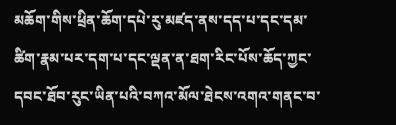མཆོག་གིས་ཕྲིན་ཆོག་དཔེ་རུ་མཛད་ནས་དད་པ་དང་དམ་ཚིག་རྣམ་པར་དག་པ་དང་ལྡན་ན་ཐག་རིང་པོས་ཆོད་ཀྱང་དབང་ཐོབ་རུང་ཡིན་པའི་བཀའ་མོལ་ཐེངས་འགའ་གནང་བ་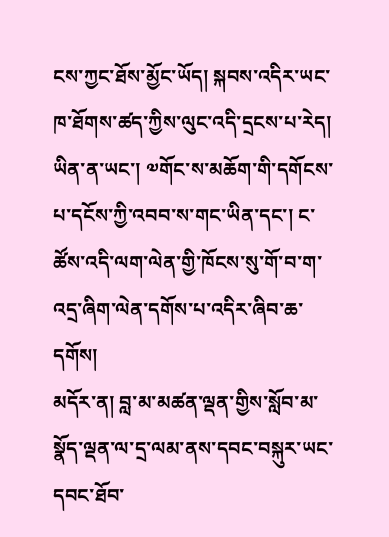ངས་ཀྱང་ཐོས་མྱོང་ཡོད། སྐབས་འདིར་ཡང་ཁ་ཐོགས་ཚད་ཀྱིས་ལུང་འདི་དྲངས་པ་རེད། ཡིན་ན་ཡང་། ༧གོང་ས་མཆོག་གི་དགོངས་པ་དངོས་ཀྱི་འབབ་ས་གང་ཡིན་དང་། ང་ཚོས་འདི་ལག་ལེན་གྱི་ཁོངས་སུ་གོ་བ་ག་འདྲ་ཞིག་ལེན་དགོས་པ་འདིར་ཞིབ་ཆ་དགོས།
མདོར་ན། བླ་མ་མཚན་ལྡན་གྱིས་སློབ་མ་སྣོད་ལྡན་ལ་དྲ་ལམ་ནས་དབང་བསྐུར་ཡང་དབང་ཐོབ་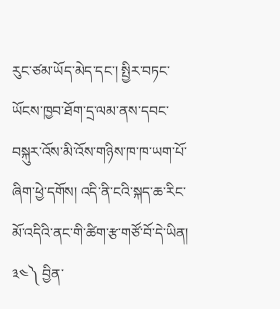རུང་ཙམ་ཡོད་མེད་དང་། སྤྱིར་བཏང་ཡོངས་ཁྱབ་ཐོག་དྲ་ལམ་ནས་དབང་བསྐུར་འོས་མི་འོས་གཉིས་ཁ་ཁ་ཡག་པོ་ཞིག་ཕྱེ་དགོས། འདི་ནི་ངའི་སྐད་ཆ་རིང་མོ་འདིའི་ནང་གི་ཚིག་རྩ་གཙོ་བོ་དེ་ཡིན།
༣༤༽ བྱིན་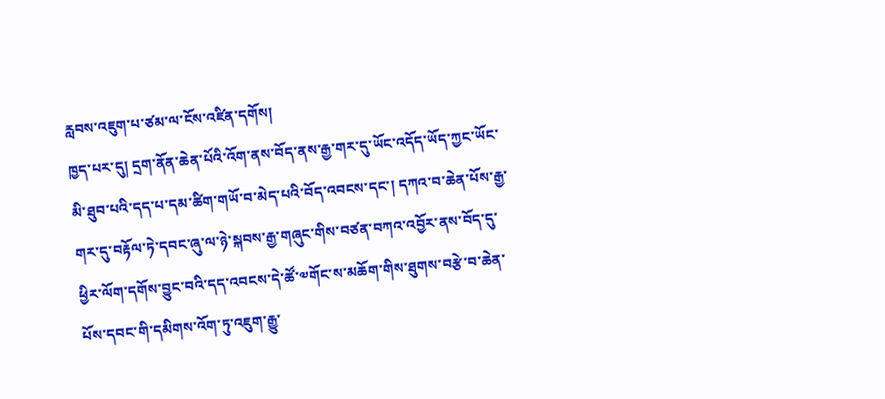རླབས་འཇུག་པ་ཙམ་ལ་ངོས་འཛིན་དགོས།
ཁྱད་པར་དུ། དྲག་ནོན་ཆེན་པོའི་འོག་ནས་བོད་ནས་རྒྱ་གར་དུ་ཡོང་འདོད་ཡོད་ཀྱང་ཡོང་མི་ཐུབ་པའི་དད་པ་དམ་ཚིག་གཡོ་བ་མེད་པའི་བོད་འབངས་དང་། དཀའ་བ་ཆེན་པོས་རྒྱ་གར་དུ་བརྟོལ་ཏེ་དབང་ཞུ་ལ་ཉེ་སྐབས་རྒྱ་གཞུང་གིས་བཙན་བཀའ་འབྱོར་ནས་བོད་དུ་ཕྱིར་ལོག་དགོས་བྱུང་བའི་དད་འབངས་དེ་ཚོ་༧གོང་ས་མཆོག་གིས་ཐུགས་བརྩེ་བ་ཆེན་པོས་དབང་གི་དམིགས་འོག་ཏུ་འཇུག་རྒྱུ་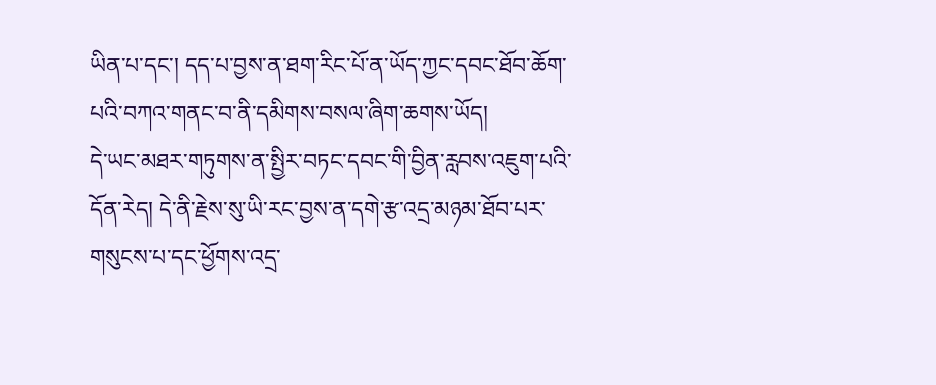ཡིན་པ་དང་། དད་པ་བྱས་ན་ཐག་རིང་པོ་ན་ཡོད་ཀྱང་དབང་ཐོབ་ཆོག་པའི་བཀའ་གནང་བ་ནི་དམིགས་བསལ་ཞིག་ཆགས་ཡོད།
དེ་ཡང་མཐར་གཏུགས་ན་སྤྱིར་བཏང་དབང་གི་བྱིན་རླབས་འཇུག་པའི་དོན་རེད། དེ་ནི་རྗེས་སུ་ཡི་རང་བྱས་ན་དགེ་རྩ་འདྲ་མཉམ་ཐོབ་པར་གསུངས་པ་དང་ཕྱོགས་འདྲ་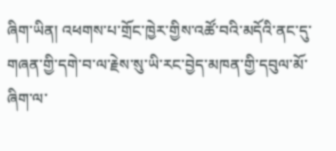ཞིག་ཡིན། འཕགས་པ་གྲོང་ཁྱེར་གྱིས་འཚོ་བའི་མདོའི་ནང་དུ་གཞན་གྱི་དགེ་བ་ལ་རྗེས་སུ་ཡི་རང་བྱེད་མཁན་གྱི་དབུལ་མོ་ཞིག་ལ་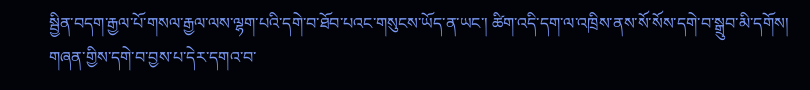སྦྱིན་བདག་རྒྱལ་པོ་གསལ་རྒྱལ་ལས་ལྷག་པའི་དགེ་བ་ཐོབ་པའང་གསུངས་ཡོད་ན་ཡང་། ཚིག་འདི་དག་ལ་འཁྲིས་ནས་སོ་སོས་དགེ་བ་སྒྲུབ་མི་དགོས། གཞན་གྱིས་དགེ་བ་བྱས་པ་དེར་དགའ་བ་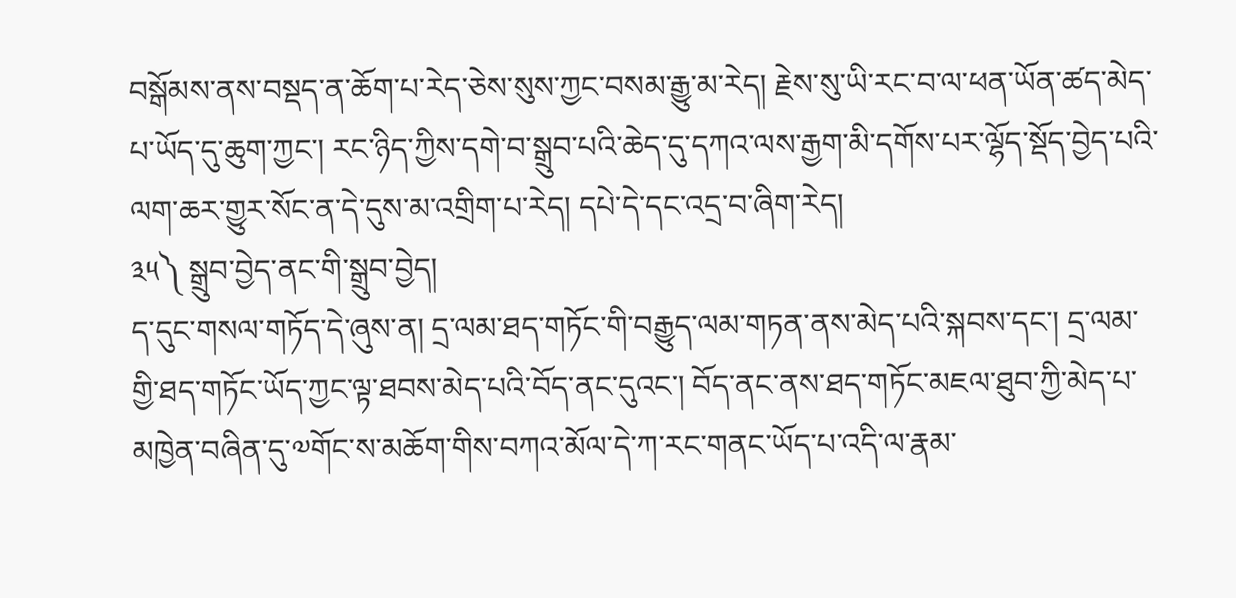བསྒོམས་ནས་བསྡད་ན་ཆོག་པ་རེད་ཅེས་སུས་ཀྱང་བསམ་རྒྱུ་མ་རེད། རྗེས་སུ་ཡི་རང་བ་ལ་ཕན་ཡོན་ཚད་མེད་པ་ཡོད་དུ་ཆུག་ཀྱང་། རང་ཉིད་ཀྱིས་དགེ་བ་སྒྲུབ་པའི་ཆེད་དུ་དཀའ་ལས་རྒྱག་མི་དགོས་པར་ལྷོད་སྡོད་བྱེད་པའི་ལག་ཆར་གྱུར་སོང་ན་དེ་དུས་མ་འགྲིག་པ་རེད། དཔེ་དེ་དང་འདྲ་བ་ཞིག་རེད།
༣༥༽ སྒྲུབ་བྱེད་ནང་གི་སྒྲུབ་བྱེད།
ད་དུང་གསལ་གཏོད་དེ་ཞུས་ན། དྲ་ལམ་ཐད་གཏོང་གི་བརྒྱུད་ལམ་གཏན་ནས་མེད་པའི་སྐབས་དང་། དྲ་ལམ་གྱི་ཐད་གཏོང་ཡོད་ཀྱང་ལྟ་ཐབས་མེད་པའི་བོད་ནང་དུའང་། བོད་ནང་ནས་ཐད་གཏོང་མཇལ་ཐུབ་ཀྱི་མེད་པ་མཁྱེན་བཞིན་དུ་༧གོང་ས་མཆོག་གིས་བཀའ་མོལ་དེ་ཀ་རང་གནང་ཡོད་པ་འདི་ལ་རྣམ་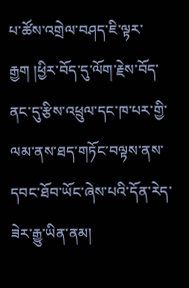པ་ཚོས་འགྲེལ་བཤད་ཇི་ལྟར་རྒྱག །ཕྱིར་བོད་དུ་ལོག་རྗེས་བོད་ནང་དུ་རྩིས་འཕྲུལ་དང་ཁ་པར་གྱི་ལམ་ནས་ཐད་གཏོང་བལྟས་ནས་དབང་ཐོབ་ཡོང་ཞེས་པའི་དོན་རེད་ཟེར་རྒྱུ་ཡིན་ནམ།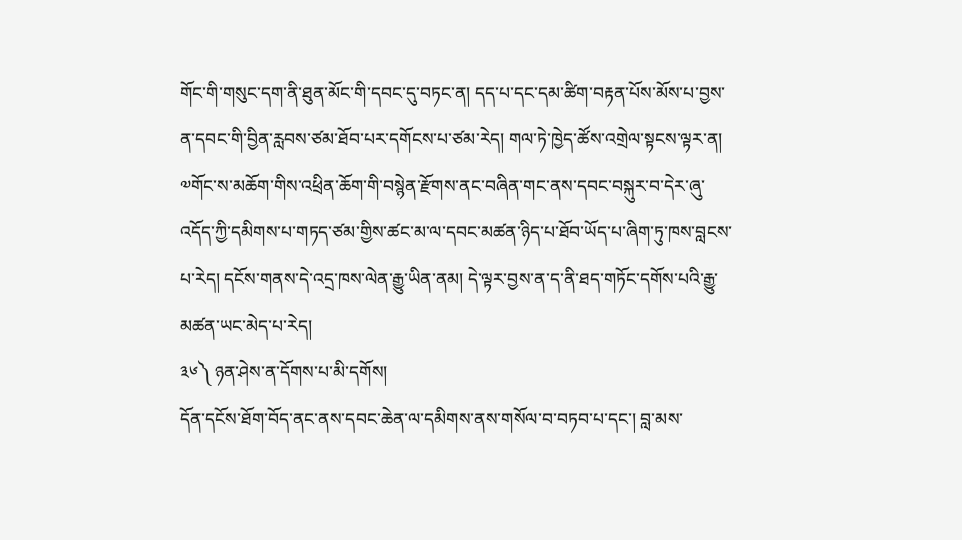གོང་གི་གསུང་དག་ནི་ཐུན་མོང་གི་དབང་དུ་བཏང་ན། དད་པ་དང་དམ་ཚིག་བརྟན་པོས་མོས་པ་བྱས་ན་དབང་གི་བྱིན་རླབས་ཙམ་ཐོབ་པར་དགོངས་པ་ཙམ་རེད། གལ་ཏེ་ཁྱེད་ཚོས་འགྲེལ་སྟངས་ལྟར་ན། ༧གོང་ས་མཆོག་གིས་འཕྲིན་ཆོག་གི་བསྙེན་རྫོགས་ནང་བཞིན་གང་ནས་དབང་བསྐུར་བ་དེར་ཞུ་འདོད་ཀྱི་དམིགས་པ་གཏད་ཙམ་གྱིས་ཚང་མ་ལ་དབང་མཚན་ཉིད་པ་ཐོབ་ཡོད་པ་ཞིག་ཏུ་ཁས་བླངས་པ་རེད། དངོས་གནས་དེ་འདྲ་ཁས་ལེན་རྒྱུ་ཡིན་ནམ། དེ་ལྟར་བྱས་ན་ད་ནི་ཐད་གཏོང་དགོས་པའི་རྒྱུ་མཚན་ཡང་མེད་པ་རེད།
༣༦༽ ཉན་ཤེས་ན་དོགས་པ་མི་དགོས།
དོན་དངོས་ཐོག་བོད་ནང་ནས་དབང་ཆེན་ལ་དམིགས་ནས་གསོལ་བ་བཏབ་པ་དང་། བླ་མས་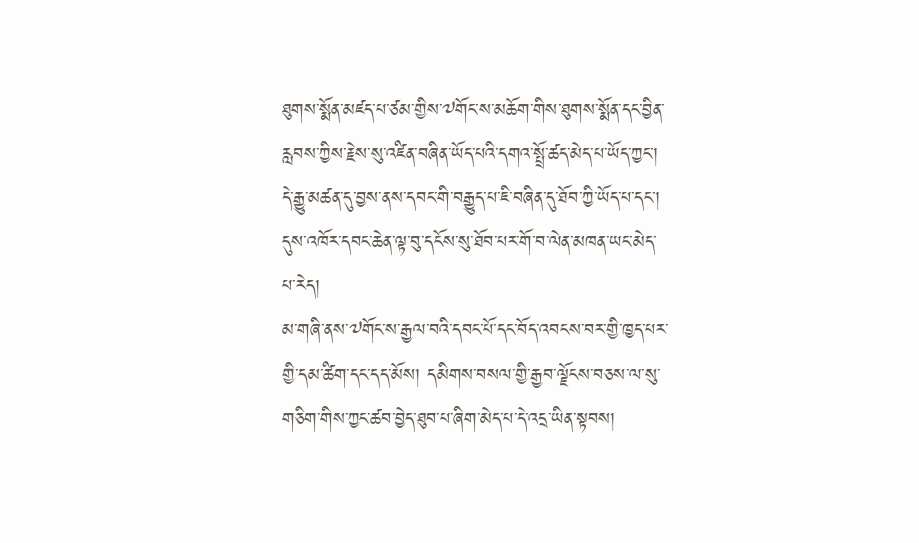ཐུགས་སྨོན་མཛད་པ་ཙམ་གྱིས་༧གོང་ས་མཆོག་གིས་ཐུགས་སྨོན་དང་བྱིན་རླབས་ཀྱིས་རྗེས་སུ་འཛིན་བཞིན་ཡོད་པའི་དགའ་སྤྲོ་ཚད་མེད་པ་ཡོད་ཀྱང་། དེ་རྒྱུ་མཚན་དུ་བྱས་ནས་དབང་གི་བརྒྱུད་པ་ཇི་བཞིན་དུ་ཐོབ་ཀྱི་ཡོད་པ་དང་། དུས་འཁོར་དབང་ཆེན་ལྟ་བུ་དངོས་སུ་ཐོབ་པར་གོ་བ་ལེན་མཁན་ཡང་མེད་པ་རེད།
མ་གཞི་ནས་༧གོང་ས་རྒྱལ་བའི་དབང་པོ་དང་བོད་འབངས་བར་གྱི་ཁྱད་པར་གྱི་དམ་ཚིག་དང་དད་མོས། དམིགས་བསལ་གྱི་རྒྱབ་ལྗོངས་བཅས་ལ་སུ་གཅིག་གིས་ཀྱང་ཚབ་བྱེད་ཐུབ་པ་ཞིག་མེད་པ་དེ་འདྲ་ཡིན་སྟབས།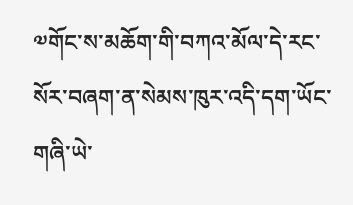༧གོང་ས་མཆོག་གི་བཀའ་མོལ་དེ་རང་སོར་བཞག་ན་སེམས་ཁུར་འདི་དག་ཡོང་གཞི་ཡེ་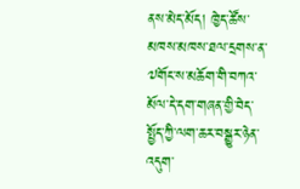ནས་མེད་མོད། ཁྱེད་ཚོས་མཁས་མཁས་ཐལ་དྲགས་ན་༧གོང་ས་མཆོག་གི་བཀའ་མོལ་དེ་དག་གཞན་གྱི་བེད་སྤྱོད་ཀྱི་ལག་ཆར་བསྒྱུར་ཉེན་འདུག་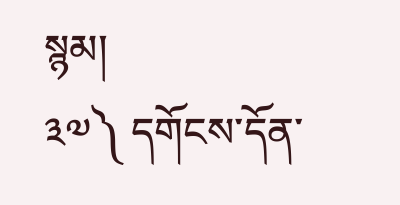སྙམ།
༣༧༽ དགོངས་དོན་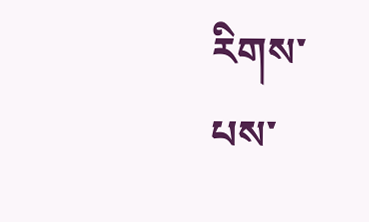རིགས་པས་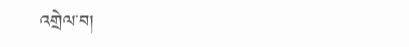འགྲེལ་བ།